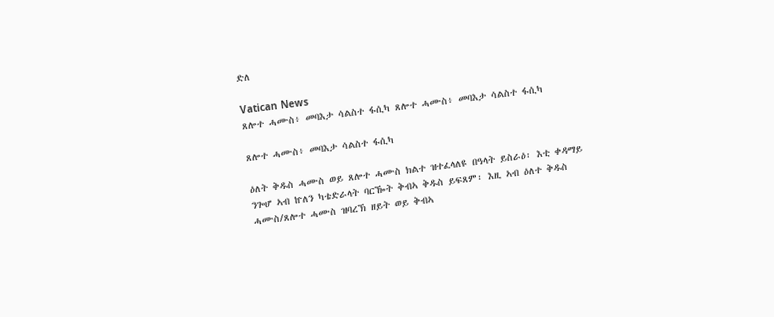ድለ

Vatican News
ጸሎተ ሓሙስ፥ መባእታ ሳልስተ ፋሲካ ጸሎተ ሓሙስ፥ መባእታ ሳልስተ ፋሲካ

ጸሎተ ሓሙስ፥ መባእታ ሳልስተ ፋሲካ

ዕለት ቅዱስ ሓሙስ ወይ ጸሎተ ሓሙስ ክልተ ዝተፈላለዩ በዓላት ይስራዕ፡ እቲ ቀዳማይ ንጐሆ ኣብ ኵለን ካቴድራላት ባርዀት ቅብኣ ቅዱስ ይፍጸም፡ እዚ ኣብ ዕለተ ቅዱስ ሓሙስ/ጸሎተ ሓሙስ ዝባረኽ ዘይት ወይ ቅብኣ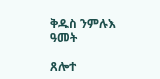ቅዱስ ንምሉእ ዓመት

ጸሎተ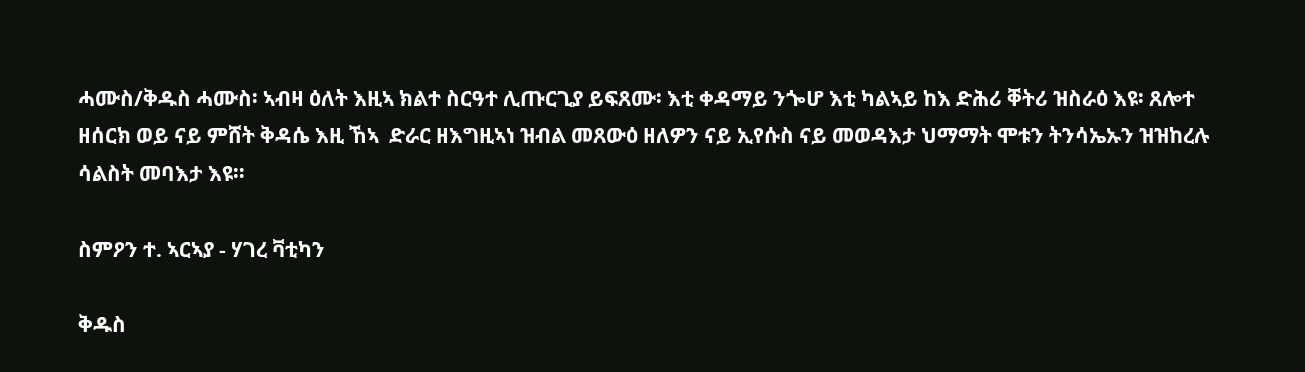ሓሙስ/ቅዱስ ሓሙስ፡ ኣብዛ ዕለት እዚኣ ክልተ ስርዓተ ሊጡርጊያ ይፍጸሙ፡ እቲ ቀዳማይ ንጐሆ እቲ ካልኣይ ከእ ድሕሪ ቐትሪ ዝስራዕ እዩ፡ ጸሎተ ዘሰርክ ወይ ናይ ምሸት ቅዳሴ እዚ ኸኣ  ድራር ዘእግዚኣነ ዝብል መጸውዕ ዘለዎን ናይ ኢየሱስ ናይ መወዳእታ ህማማት ሞቱን ትንሳኤኡን ዝዝከረሉ ሳልስት መባእታ እዩ።

ስምዖን ተ. ኣርኣያ - ሃገረ ቫቲካን

ቅዱስ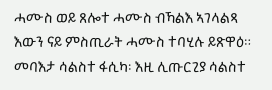ሓሙስ ወይ ጸሎተ ሓሙስ ብኻልእ ኣገላልጻ እውን ናይ ምስጢራት ሓሙስ ተባሂሉ ይጽዋዕ። መባእታ ሳልስተ ፋሲካ፡ እዚ ሊጡርጊያ ሳልስተ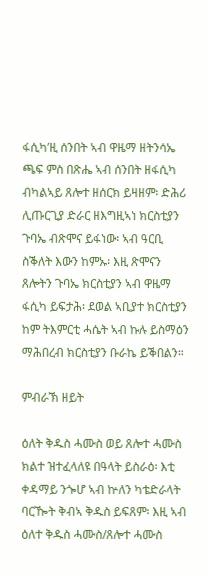ፋሲካ’ዚ ሰንበት ኣብ ዋዜማ ዘትንሳኤ ጫፍ ምስ በጽሔ ኣብ ሰንበት ዘፋሲካ ብካልኣይ ጸሎተ ዘሰርክ ይዛዘም፡ ድሕሪ ሊጡርጊያ ድራር ዘእግዚኣነ ክርስቲያን ጉባኤ ብጽሞና ይፋነው፡ ኣብ ዓርቢ ስቕለት እውን ከምኡ፡ እዚ ጽሞናን ጸሎትን ጉባኤ ክርስቲያን ኣብ ዋዜማ ፋሲካ ይፍታሕ፡ ደወል ኣቢያተ ክርስቲያን ከም ትእምርቲ ሓሴት ኣብ ኩሉ ይስማዕን ማሕበረብ ክርስቲያን ቡራኬ ይቕበልን።

ምብራኽ ዘይት

ዕለት ቅዱስ ሓሙስ ወይ ጸሎተ ሓሙስ ክልተ ዝተፈላለዩ በዓላት ይስራዕ፡ እቲ ቀዳማይ ንጐሆ ኣብ ኵለን ካቴድራላት ባርዀት ቅብኣ ቅዱስ ይፍጸም፡ እዚ ኣብ ዕለተ ቅዱስ ሓሙስ/ጸሎተ ሓሙስ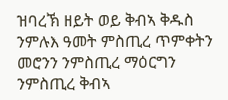ዝባረኽ ዘይት ወይ ቅብኣ ቅዱስ ንምሉእ ዓመት ምስጢረ ጥምቀትን መሮንን ንምስጢረ ማዕርግን ንምስጢረ ቅብኣ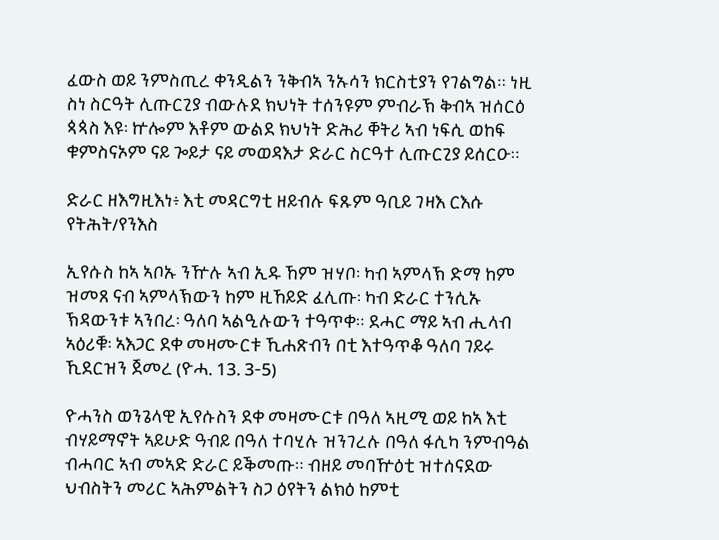ፈውስ ወይ ንምስጢረ ቀንዲልን ንቅብኣ ንኡሳን ክርስቲያን የገልግል። ነዚ ስነ ስርዓት ሊጡርጊያ ብውሉደ ክህነት ተሰንዩም ምብራኽ ቅብኣ ዝሰርዕ ጳጳስ እዩ፡ ኵሎም እቶም ውልደ ክህነት ድሕሪ ቐትሪ ኣብ ነፍሲ ወከፍ ቁምስናኦም ናይ ጐይታ ናይ መወዳእታ ድራር ስርዓተ ሊጡርጊያ ይሰርዑ።

ድራር ዘእግዚእነ፥ እቲ መዳርግቲ ዘይብሉ ፍጹም ዓቢይ ገዛእ ርእሱ የትሕት/የንእስ

ኢየሱስ ከኣ ኣቦኡ ንዅሉ ኣብ ኢዱ ኸም ዝሃቦ፡ ካብ ኣምላኽ ድማ ከም ዝመጸ ናብ ኣምላኽውን ከም ዚኸይድ ፈሊጡ፡ ካብ ድራር ተንሲኡ ኽዳውንቱ ኣንበረ፡ ዓለባ ኣልዒሉውን ተዓጥቀ። ደሓር ማይ ኣብ ሒላብ ኣዕሪቑ፡ ኣእጋር ደቀ መዛሙርቱ ኺሐጽብን በቲ እተዓጥቆ ዓለባ ገይሩ ኺደርዝን ጀመረ (ዮሓ. 13. 3-5)

ዮሓንስ ወንጌላዊ ኢየሱስን ደቀ መዛሙርቱ በዓለ ኣዚሚ ወይ ከኣ እቲ ብሃይማኖት ኣይሁድ ዓብይ በዓለ ተባሂሉ ዝንገረሉ በዓለ ፋሲካ ንምብዓል ብሓባር ኣብ መኣድ ድራር ይቕመጡ። ብዘይ መባዅዕቲ ዝተሰናደው ህብስትን መሪር ኣሕምልትን ስጋ ዕየትን ልክዕ ከምቲ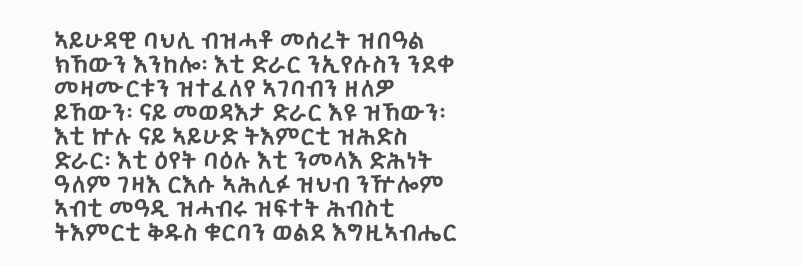ኣይሁዳዊ ባህሊ ብዝሓቶ መሰረት ዝበዓል ክኸውን እንከሎ፡ እቲ ድራር ንኢየሱስን ንደቀ መዛሙርቱን ዝተፈለየ ኣገባብን ዘለዎ ይኸውን፡ ናይ መወዳእታ ድራር እዩ ዝኸውን፡ እቲ ኵሉ ናይ ኣይሁድ ትእምርቲ ዝሕድስ ድራር፡ እቲ ዕየት ባዕሉ እቲ ንመላእ ድሕነት ዓለም ገዛእ ርእሱ ኣሕሊፉ ዝህብ ንዅሎም ኣብቲ መዓዲ ዝሓብሩ ዝፍተት ሕብስቲ ትእምርቲ ቅዱስ ቁርባን ወልደ እግዚኣብሔር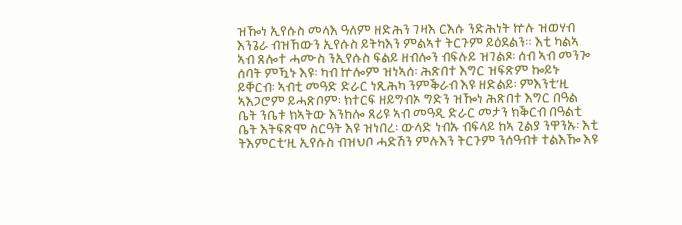ዝዀነ ኢየሱስ መላእ ዓለም ዘድሕን ገዛእ ርእሱ ንድሕነት ኵሉ ዝወሃብ እንጌራ ብዝኸውን ኢየሱስ ይትካእን ምልኣተ ትርጉም ይዕደልን። እቲ ካልኣ ኣብ ጸሎተ ሓሙስ ንኢየሱስ ፍልይ ዘብሎን ብፍሉይ ዝገልጾ፡ ሰብ ኣብ መንጐ ሰባት ምዃኑ እዩ፡ ካብ ኵሎም ዝነኣሰ፡ ሕጽበተ እግር ዝፍጽም ኰይኑ ይቐርብ፡ ኣብቲ መዓድ ድራር ነጺሕካ ንምቕራብ እዩ ዘድልይ፡ ምእንቲ’ዚ ኣእጋሮም ይሓጽቦም፡ ክተርፍ ዘይግብኦ ግድን ዝዀነ ሕጽበተ እግር በዓል ቤት ንቤቱ ክኣትው እንከሎ ጸሪዩ ኣብ መዓዲ ድራር መታን ክቕርብ በዓልቲ ቤት እትፍጽሞ ስርዓት እዩ ዝነበረ፡ ውላድ ነብኡ ብፍላይ ከኣ ጊልያ ንዋንኡ፡ እቲ ትእምርቲ’ዚ ኢየሱስ ብዝህቦ ሓድሽን ምሉእን ትርጉም ንሰዓብቱ ተልእዀ እዩ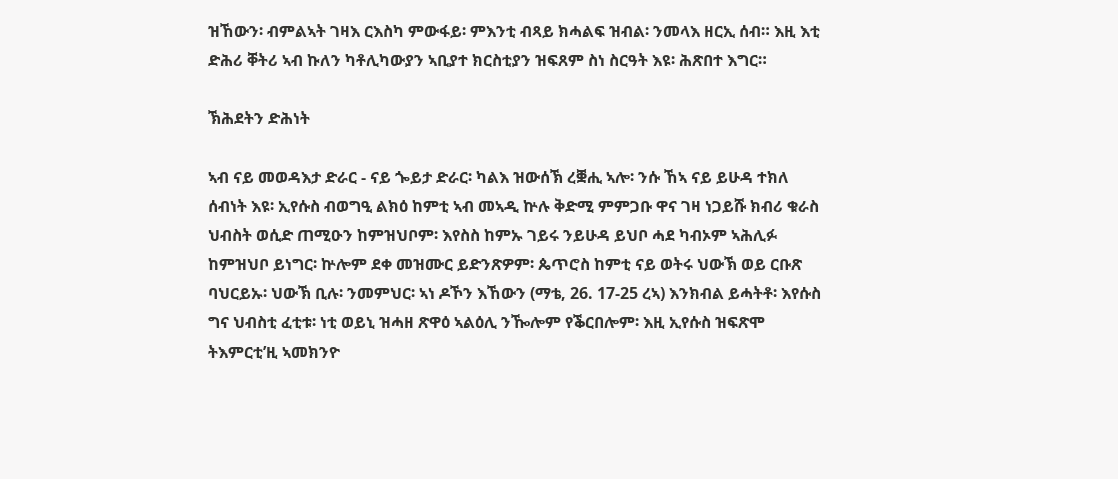ዝኸውን፡ ብምልኣት ገዛእ ርእስካ ምውፋይ፡ ምእንቲ ብጻይ ክሓልፍ ዝብል፡ ንመላእ ዘርኢ ሰብ። እዚ እቲ ድሕሪ ቐትሪ ኣብ ኩለን ካቶሊካውያን ኣቢያተ ክርስቲያን ዝፍጸም ስነ ስርዓት እዩ፡ ሕጽበተ እግር።

ኽሕደትን ድሕነት

ኣብ ናይ መወዳእታ ድራር - ናይ ጐይታ ድራር፡ ካልእ ዝውሰኽ ረቛሒ ኣሎ፡ ንሱ ኸኣ ናይ ይሁዳ ተክለ ሰብነት እዩ፡ ኢየሱስ ብወግዒ ልክዕ ከምቲ ኣብ መኣዲ ኵሉ ቅድሚ ምምጋቡ ዋና ገዛ ነጋይሹ ክብሪ ቁራስ ህብስት ወሲድ ጠሚዑን ከምዝህቦም፡ እየስስ ከምኡ ገይሩ ንይሁዳ ይህቦ ሓደ ካብኦም ኣሕሊፉ ከምዝህቦ ይነግር፡ ኵሎም ደቀ መዝሙር ይድንጽዎም፡ ጴጥሮስ ከምቲ ናይ ወትሩ ህውኽ ወይ ርቡጽ ባህርይኡ፡ ህውኽ ቢሉ፡ ንመምህር፡ ኣነ ዶኾን እኸውን (ማቴ, 26. 17-25 ረኣ) እንክብል ይሓትቶ፡ እየሱስ ግና ህብስቲ ፈቲቱ፡ ነቲ ወይኒ ዝሓዘ ጽዋዕ ኣልዕሊ ንዀሎም የቕርበሎም፡ እዚ ኢየሱስ ዝፍጽሞ ትእምርቲ’ዚ ኣመክንዮ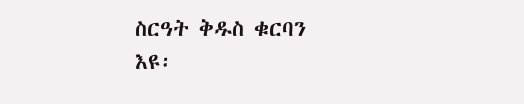ስርዓት ቅዱስ ቁርባን እዩ፡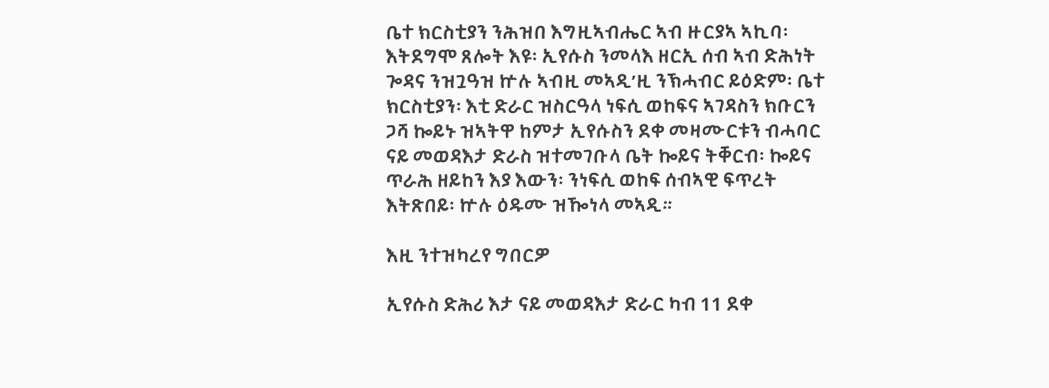ቤተ ክርስቲያን ንሕዝበ እግዚኣብሔር ኣብ ዙርያኣ ኣኪባ፡ እትደግሞ ጸሎት እዩ፡ ኢየሱስ ንመላእ ዘርኢ ሰብ ኣብ ድሕነት ጐዳና ንዝጓዓዝ ኵሉ ኣብዚ መኣዲ’ዚ ንኽሓብር ይዕድም፡ ቤተ ክርስቲያን፡ እቲ ድራር ዝስርዓላ ነፍሲ ወከፍና ኣገዳስን ክቡርን ጋሻ ኰይኑ ዝኣትዋ ከምታ ኢየሱስን ደቀ መዛሙርቱን ብሓባር ናይ መወዳእታ ድራስ ዝተመገቡላ ቤት ኰይና ትቐርብ፡ ኰይና ጥራሕ ዘይከን እያ እውን፡ ንነፍሲ ወከፍ ሰብኣዊ ፍጥረት እትጽበይ፡ ኵሉ ዕዱሙ ዝዀነላ መኣዲ።

እዚ ንተዝካረየ ግበርዎ

ኢየሱስ ድሕሪ እታ ናይ መወዳእታ ድራር ካብ 11 ደቀ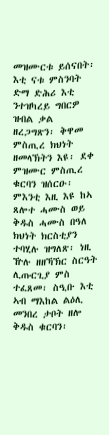መዝሙርቱ ይሰናበት፡ እቲ ናቱ ምስንባት ድማ ድሕሪ እቲ ንተዝካረይ ግበርዎ ዝብል ቃል ዘረጋግጽን፡ ቅዋመ ምስጢረ ክህነት ዘመላኽትን እዩ፡ ደቀ ምዝሙር ምስጢረ ቁርባን ዝሰርዑ፡ ምእንቲ እዚ እዩ ከኣ ጸሎተ ሓሙስ ወይ ቅዱስ ሓሙስ በዓለ ክህነት ክርስቲያን ተባሂሉ ዝግለጽ፡ ነዚ ዅሉ ዘዘኻኽር ስርዓት ሊጡርጊያ ምስ ተፈጸመ፡ ስዒቡ እቲ ኣብ ማእከል ልዕሊ መንበረ ታቦት ዘሎ ቅዱስ ቁርባን፡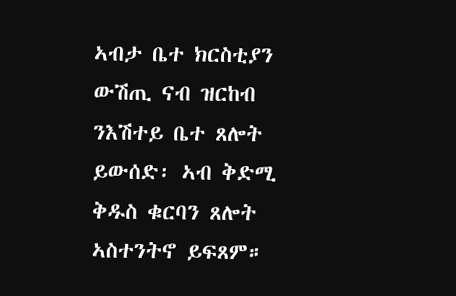ኣብታ ቤተ ክርስቲያን ውሽጢ ናብ ዝርከብ ንእሽተይ ቤተ ጸሎት ይውሰድ፡ ኣብ ቅድሚ ቅዱስ ቁርባን ጸሎት ኣስተንትኖ ይፍጸም።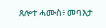ጸሎተ ሓሙስ፥ መባእታ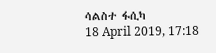ሳልስተ ፋሲካ
18 April 2019, 17:18